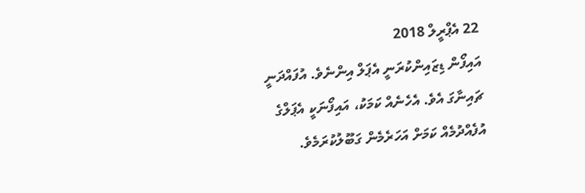22 އެޕްރީލް 2018
އައިފޯން ޑިޒައިންކުރަނީ އެޕަލް އިންނެވެ. އުފައްދަނީ ޗައިނާގަ އެވެ. އެހެނެއް ކަމަކު، އައިފޯނަކީ އެޕަލްގެ އުފެއްދުމެއް ކަމަށް އަހަރެމެން ގަބޫލުކުރަމެވެ.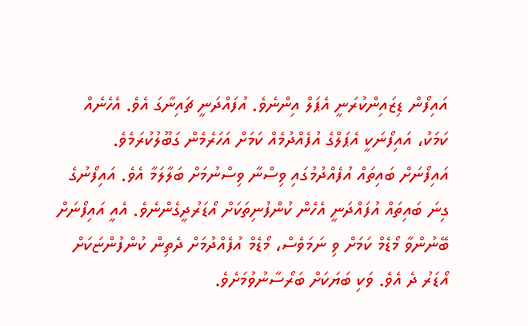އައިފޯން ޑިޒައިންކުރަނީ އެޕަލް އިންނެވެ. އުފައްދަނީ ޗައިނާގަ އެވެ. އެހެނެއް ކަމަކު، އައިފޯނަކީ އެޕަލްގެ އުފެއްދުމެއް ކަމަށް އަހަރެމެން ގަބޫލުކުރަމެވެ.
އައިފޯނަށް ބައިތައް އުފެއްދުމުގައި ވިސްނާ ވިސްނުމަށް ބަލާލަމާ އެވެ. އައިފޯނުގެ ގިނަ ބައިތައް އުފައްދަނީ އެހެން ކުންފުނިތަކަށް އޯޑަރުދީގެންނެވެ. އެއީ އައިފޯނަށް ބޭނުންވާ މޯޑެމް ކަމަށް ވި ނަމަވެސް، މޯޑެމް އުފެއްދުމަށް ދެތިން ކުންފުންޏަކަށް އޯޑަރު ދެ އެވެ. ވަކި ބަޔަކަށް ބަރޯސާނުވުމަށެވެ.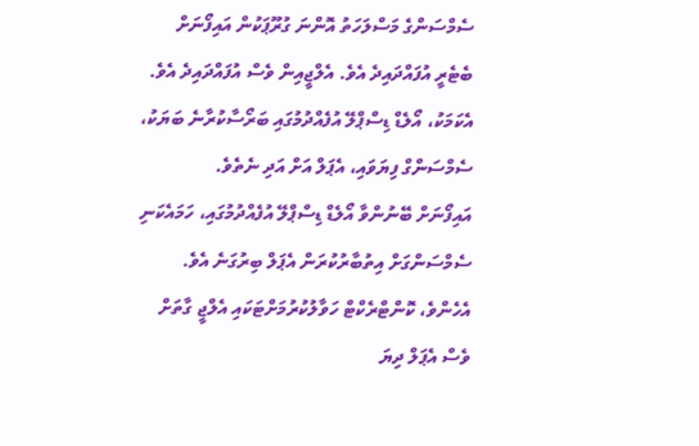ސެމްސަންގެ މަސްލަހަތު އޮންނަ ގުރޫޕަކުން އައިފޯނަށް ބެޓެރީ އުފައްދައިދެ އެވެ. އެލްޖީއިން ވެސް އުފައްދައިދެ އެވެ. އެކަމަކު، އޯލެޑް ޑިސްޕްލޭ އުފެއްދުމުގައި ބަރޯސާކުރާނެ ބަޔަކު، ސެމްސަންގް ފިޔަވައި، އެޕަލް އަށް އަދި ނެތެވެ.
އައިފޯނަށް ބޭނުންވާ އޯލެޑް ޑިސްޕްލޭ އުފެއްދުމުގައި، ހަމައެކަނި ސެމްސަންގަށް އިތުބާރުކުރަން އެޕަލް ބިރުގަނެ އެވެ. އެހެންވެ، ކޮންޓްރެކްޓް ހަވާލުކުރުމަށްޓަކައި އެލްޖީ ގާތަށް ވެސް އެޕަލް ދިޔަ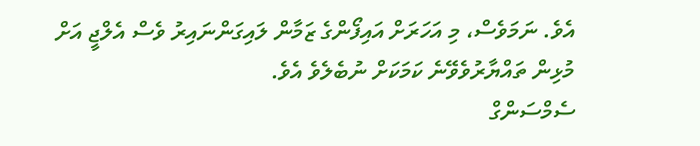އެވެ. ނަމަވެސް، މި އަހަރަށް އައިފޯންގެ ޒަމާން ލައިގަންނައިރު ވެސް އެލްޖީ އަށް މުޅިން ތައްޔާރުވެވޭނެ ކަމަކަށް ނުބެލެވެ އެވެ.
ސެމްސަންގް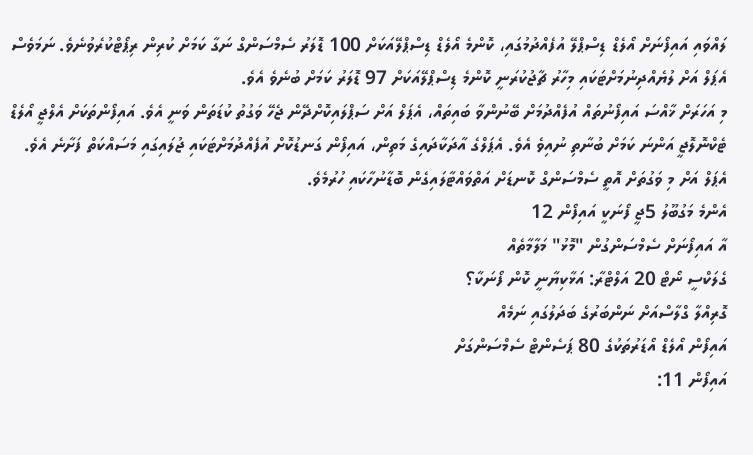ލައްވައި އައިފޯނަށް އޯލެޑް ޑިސްޕްލޭ އުފެއްދުމުގައި، ކޮންމެ އޯލެޑް ޑިސްޕްލޭއަކަށް 100 ޑޮލަރު ސެމްސަންގް ނަގާ ކަމަށް ކުރިން ރިޕޯޓްކުރެވުނެވެ. ނަމަވެސް އެޕަލް އަށް ލުޔެއްދިނުމަށްޓަކައި މިހާރު ޗާޖުކުރަނީ ކޮންމެ ޑިސްޕްލޭއަކަށް 97 ޑޮލަރު ކަމަށް ބުނެވެ އެވެ.
މި އަހަރަށް ޚާއްސަ އައިފޯނުތައް އުފެއްދުމަށް ބޭނުންވާ ބައިތައް، އެޕަލް އަށް ސަޕްލައިކޮށްދޭން ޖެހޭ ވަގުތު ކުޑަތަން ވަނީ އެވެ. އައިފޯންތަކަށް އެލްޖީ އޯލެޑް ޓެކްނޮލޮޖީ އަންނަ ކަމަށް ބުނާތި ނުއިވެ އެވެ. އެޕަލްގެ އާދަކާދައިގެ މަތިން، އައިފޯން ގަނޑުކޮށް އުފެއްދުމަށްޓަކައި ޖުލައިގައި މަސައްކަތް ފަށާނެ އެވެ. އެޕަލް އަށް މި ވަގުތަށް އޮތީ ސެމްސަންގް ކޮނޑަށް އަތްވައްޓާލައިގެން ބޮޑާނުހާކައި ހުރުމެވެ.
އެންމެ މަގުބޫލު 5ޖީ ފޯނަކީ އައިފޯން 12
އާ އައިފޯނަށް ސެމްސަންގުން "މޮޅު" މަލާމާތެއް
ގެލަކްސީ ނޯޓް 20 އަލްޓްރާ: އަޅާކިޔާނީ ކޮން ފޯނަކާ؟
ގޮރިއްލާ ގްލާސްއަށް ނަންބަރުގެ ބަދަލުގައި ނަމެއް
އައިފޯން އޯލެޑް އޯޑަރުތަކުގެ 80 ޕަސެންޓް ސެމްސަންގަށް
އައިފޯން 11: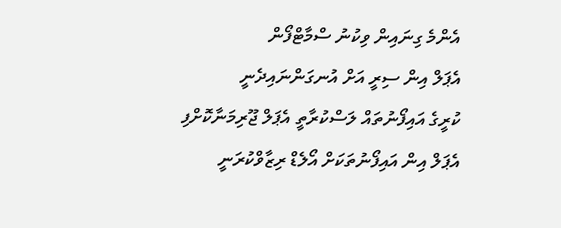އެންމެ ގިނައިން ވިކުނު ސްމާޓްފޯން
އެޕަލް އިން ސިރީ އަށް އުނގަންނައިދެނީ
ކުރީގެ އައިފޯނުތައް ލަސްކުރާތީ އެޕަލް ޖޫރިމަނާކޮށްފި
އެޕަލް އިން އައިފޯނުތަކަށް އޯލެޑް ރިޒާވްކުރަނީ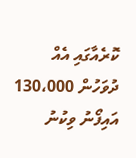ކޮރެއާގައި އެއް ދުވަހުން 130،000 އައިފޯނު ވިކުނު